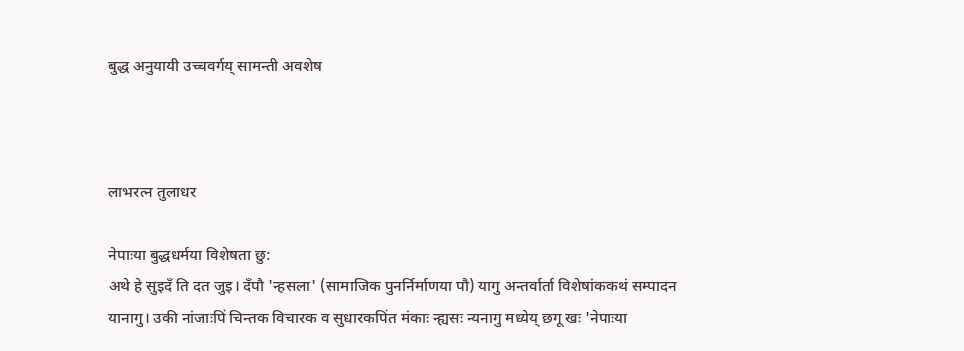बुद्ध अनुयायी उच्चवर्गय् सामन्ती अवशेष



लाभरत्न तुलाधर

नेपाःया बुद्धधर्मया विशेषता छु:
अथे हे सुइदँ ति दत जुइ। दँपौ 'न्हसला' (सामाजिक पुनर्निर्माणया पौ) यागु अन्तर्वार्ता विशेषांककथं सम्पादन यानागु। उकी नांजाःपिं चिन्तक विचारक व सुधारकपिंत मंकाः न्ह्यसः न्यनागु मध्येय् छगू खः 'नेपाःया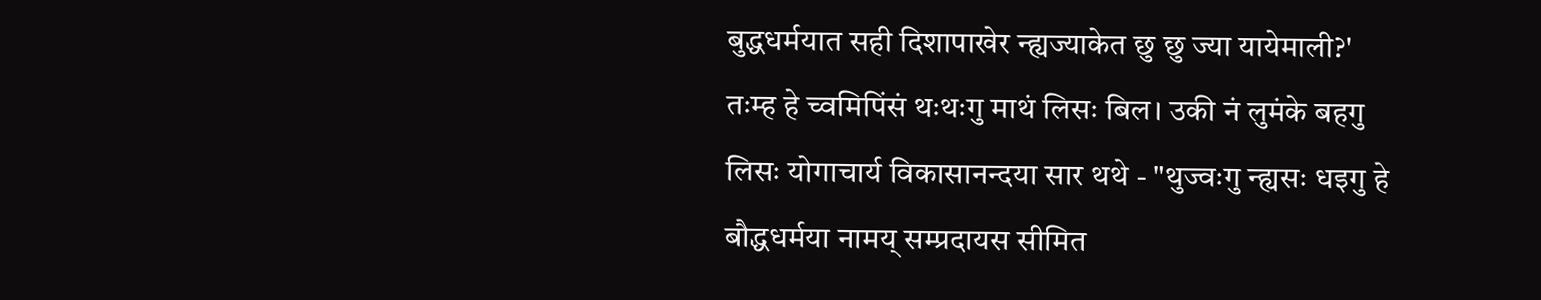बुद्धधर्मयात सही दिशापाखेर न्ह्यज्याकेत छु छु ज्या यायेमाली?'
तःम्ह हे च्वमिपिंसं थःथःगु माथं लिसः बिल। उकी नं लुमंके बहगु लिसः योगाचार्य विकासानन्दया सार थथे - "थुज्वःगु न्ह्यसः धइगु हे बौद्धधर्मया नामय् सम्प्रदायस सीमित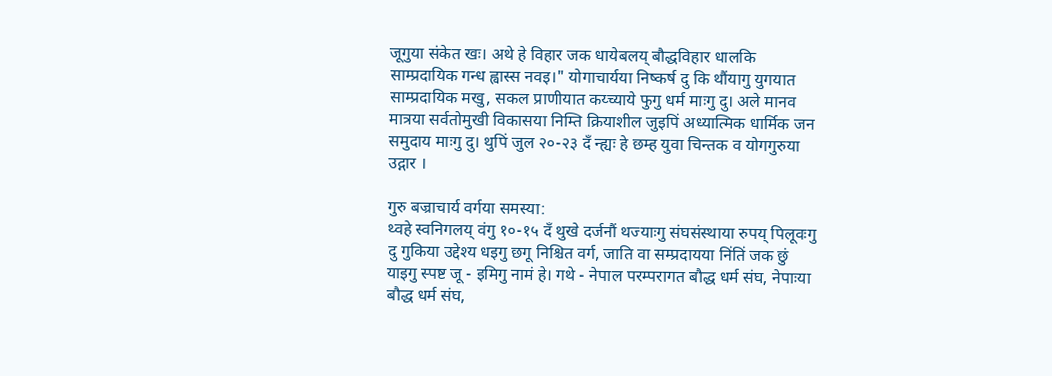जूगुया संकेत खः। अथे हे विहार जक धायेबलय् बौद्धविहार धालकि साम्प्रदायिक गन्ध ह्वास्स नवइ।" योगाचार्यया निष्कर्ष दु कि थौंयागु युगयात साम्प्रदायिक मखु, सकल प्राणीयात कय्च्याये फुगु धर्म माःगु दु। अले मानव मात्रया सर्वतोमुखी विकासया निम्ति क्रियाशील जुइपिं अध्यात्मिक धार्मिक जन समुदाय माःगु दु। थुपिं जुल २०-२३ दँ न्ह्यः हे छम्ह युवा चिन्तक व योगगुरुया उद्गार ।

गुरु बज्राचार्य वर्गया समस्या:
थ्वहे स्वनिगलय् वंगु १०-१५ दँ थुखे दर्जनौं थज्याःगु संघसंस्थाया रुपय् पिलूवःगु दु गुकिया उद्देश्य धइगु छगू निश्चित वर्ग, जाति वा सम्प्रदायया निंतिं जक छुं याइगु स्पष्ट जू - इमिगु नामं हे। गथे - नेपाल परम्परागत बौद्ध धर्म संघ, नेपाःया बौद्ध धर्म संघ,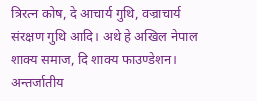त्रिरत्न कोष, दे आचार्य गुथि, वज्राचार्य संरक्षण गुथि आदि। अथे हे अखिल नेपाल शाक्य समाज, दि शाक्य फाउण्डेशन। अन्तर्जातीय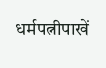धर्मपत्नीपाखें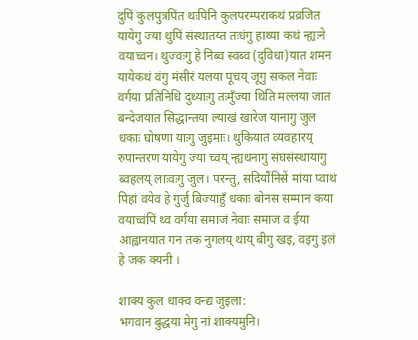दुपिं कुलपुत्रपिंत थःपिनि कुलपरम्पराकथं प्रव्रजित यायेगु ज्या थुपिं संस्थातय्त तःधंगु हाथ्या कथं न्ह्यःने वयाच्वन। थुज्वःगु हे निब्व स्वब्व (दुविधा)यात शमन यायेकथं वंगु मंसीरं यलया पूचय् जूगु सकल नेवाः वर्गया प्रतिनिधि दुथ्याःगु तःमुँज्या थिति मल्लया जात बन्देजयात सिद्धान्तया ल्याखं खारेज यानागु जुल धकाः घोषणा याःगु जुइमाः। थुकियात व्यवहारय् रुपान्तरण यायेगु ज्या च्वय् न्ह्यथनागु संघसंस्थायागु ब्वहलय् लाःवःगु जुल। परन्तु, सदियौंनिसें मांया प्वाथं पिहां वयेव हे गुर्जु बिज्याहुँ धकाः बोनस सम्मान कया वयाच्वंपिं थ्व वर्गया समाजं नेवाः समाज व ईया आह्वानयात गन तक नुगलय् थाय् बीगु खइ, वइगु इलं हे जक क्यनी ।

शाक्य कुल धाक्व वन्द्य जुइला:
भगवान बुद्धया मेगु नां शाक्यमुनि।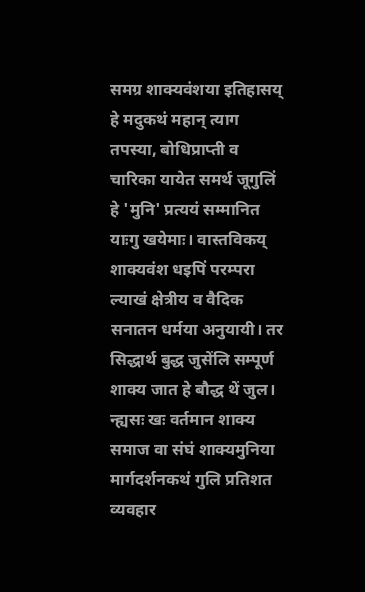समग्र शाक्यवंशया इतिहासय् हे मदुकथं महान् त्याग तपस्या, बोधिप्राप्ती व चारिका यायेत समर्थ जूगुलिं हे 'मुनि' प्रत्ययं सम्मानित याःगु खयेमाः। वास्तविकय् शाक्यवंश धइपिं परम्परा ल्याखं क्षेत्रीय व वैदिक सनातन धर्मया अनुयायी। तर सिद्धार्थ बुद्ध जुसेंलि सम्पूर्ण शाक्य जात हे बौद्ध थें जुल। न्ह्यसः खः वर्तमान शाक्य समाज वा संघं शाक्यमुनिया मार्गदर्शनकथं गुलि प्रतिशत व्यवहार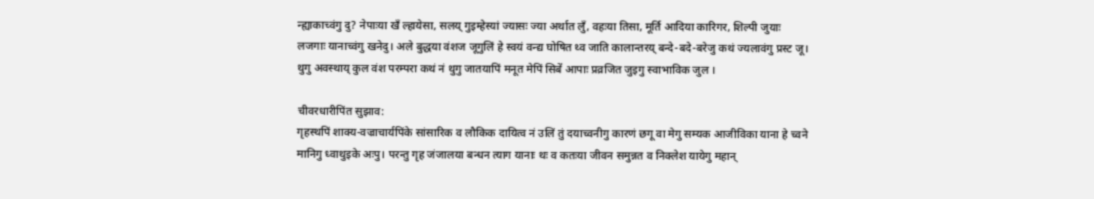न्ह्याकाच्वंगु दु? नेपाःया खँ ल्हायेसा, सलय् गुइम्हेस्यां ज्यासः ज्या अर्थात लुँ, वहःया तिसा, मूर्ति आदिया कारिगर, शिल्पी जुयाः लजगाः यानाच्वंगु खनेदु। अले बुद्धया वंशज जूगुलिं हे स्वयं वन्द्य घोषित थ्व जाति कालान्तरय् बन्दे-बदे-बरेजु कथं ज्यलावंगु प्रस्ट जू। थुगु अवस्थाय् कुल वंश परम्परा कथं नं थुगु जातयापिं मनूत मेपिं सिबें आपाः प्रव्रजित जुइगु स्वाभाविक जुल ।

चीवरधारीपिंत सुझाव:
गृहस्थपिं शाक्य-वज्राचार्यपिंके सांसारिक व लौकिक दायित्व नं उलिं तुं दयाच्वनीगु कारणं छगू वा मेगु सम्यक आजीविका याना हे च्वने मानिगु ध्वाथुइके अःपु। परन्तु गृह जंजालया बन्धन त्याग यानाः थः व कतःया जीवन समुन्नत व निक्लेश यायेगु महान्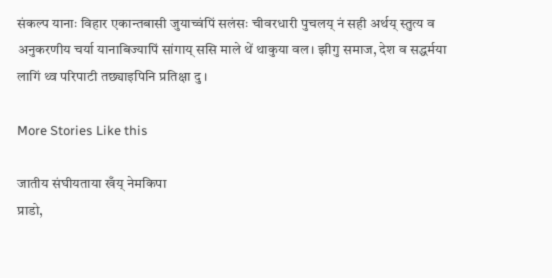संकल्प यानाः विहार एकान्तबासी जुयाच्वंपिं सलंसः चीवरधारी पुचलय् नं सही अर्थय् स्तुत्य व अनुकरणीय चर्या यानाबिज्यापिं सांगाय् ससि माले थें थाकुया वल। झीगु समाज, देश व सद्धर्मया लागिं थ्व परिपाटी तछ्याइपिनि प्रतिक्षा दु ।

More Stories Like this

जातीय संघीयताया खँय् नेमकिपा
प्राडो,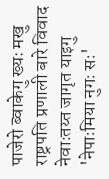पाजेरो ब्वाकेगु ख्यः मखु
राष्ट्रपति प्रणाली बारे विवाद
नेवाःतय्त जागृत याइगु 'नेपाःमिया नुगः सः'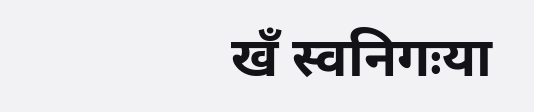खँ स्वनिगःया